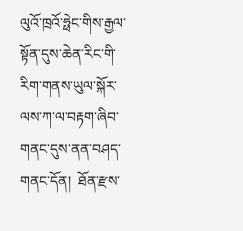ལུའོ་ཁྲའོ་ཧྥེང་གིས་རྒྱལ་སྟོན་དུས་ཆེན་རིང་གི་རིག་གནས་ཡུལ་སྐོར་ལས་ཀ་ལ་བརྟག་ཞིབ་གནང་དུས་ནན་བཤད་གནང་དོན།  ཐོན་རྫས་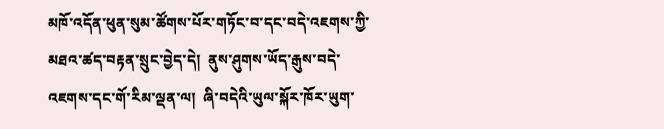མཁོ་འདོན་ཕུན་སུམ་ཚོགས་པོར་གཏོང་བ་དང་བདེ་འཇགས་ཀྱི་མཐའ་ཚད་བརྟན་སྲུང་བྱེད་དེ།  ནུས་ཤུགས་ཡོད་རྒུས་བདེ་འཇགས་དང་གོ་རིམ་ལྡན་ལ།  ཞི་བདེའི་ཡུལ་སྐོར་ཁོར་ཡུག་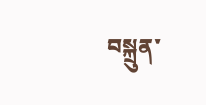བསྐྲུན་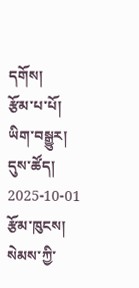དགོས།
རྩོམ་པ་པོ།     ཡིག་བསྒྱུར།       དུས་ཚོད།   2025-10-01   རྩོམ་ཁུངས།    སེམས་ཀྱི་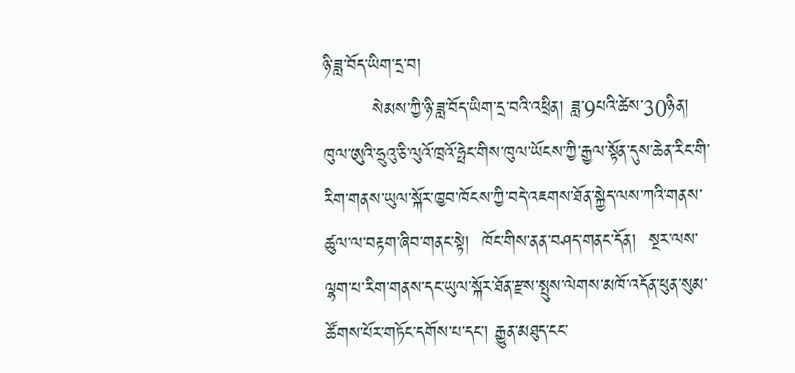ཉི་ཟླ་བོད་ཡིག་དྲ་བ།
        སེམས་ཀྱི་ཉི་ཟླ་བོད་ཡིག་དྲ་བའི་འཕྲིན། ཟླ་9པའི་ཚེས་30ཉིན།  ཁུལ་ཨུའི་ཧྲུའུ་ཅི་ལུའོ་ཁྲའོ་ཧྥེང་གིས་ཁུལ་ཡོངས་ཀྱི་རྒྱལ་སྟོན་དུས་ཆེན་རིང་གི་རིག་གནས་ཡུལ་སྐོར་ཁྱབ་ཁོངས་ཀྱི་བདེ་འཇགས་ཐོན་སྐྱེད་ལས་ཀའི་གནས་ཚུལ་ལ་བརྟག་ཞིབ་གནང་སྟེ།  ཁོང་གིས་ནན་བཤད་གནང་དོན།  སྔར་ལས་ལྷག་པ་རིག་གནས་དང་ཡུལ་སྐོར་ཐོན་རྫས་སྤུས་ལེགས་མཁོ་འདོན་ཕུན་སུམ་ཚོགས་པོར་གཏོང་དགོས་པ་དང་། རྒྱུན་མཐུད་ངང་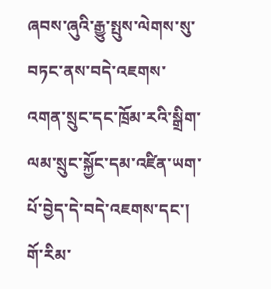ཞབས་ཞུའི་རྒྱུ་སྤུས་ལེགས་སུ་བཏང་ནས་བདེ་འཇགས་འགན་སྲུང་དང་ཁྲོམ་རའི་སྒྲིག་ལམ་སྲུང་སྐྱོང་དམ་འཛིན་ཡག་པོ་བྱེད་དེ་བདེ་འཇགས་དང་། གོ་རིམ་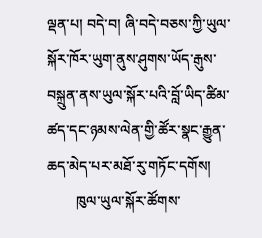ལྡན་པ། བདེ་བ། ཞི་བདེ་བཅས་ཀྱི་ཡུལ་སྐོར་ཁོར་ཡུག་ནུས་ཤུགས་ཡོད་རྒུས་བསྐྲུན་ནས་ཡུལ་སྐོར་པའི་བློ་ཡིད་ཚིམ་ཚད་དང་ཉམས་ལེན་གྱི་ཚོར་སྣང་རྒྱུན་ཆད་མེད་པར་མཐོ་རུ་གཏོང་དགོས།
        ཁུལ་ཡུལ་སྐོར་ཚོགས་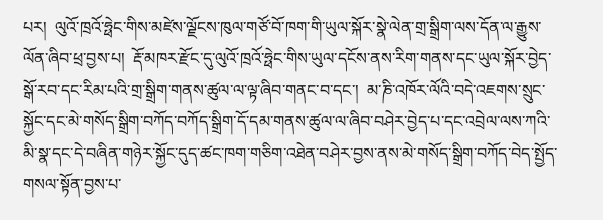པར།  ལུའོ་ཁྲའོ་ཧྥེང་གིས་མཛེས་ལྗོངས་ཁུལ་གཙོ་བོ་ཁག་གི་ཡུལ་སྐོར་སྣེ་ལེན་གྲ་སྒྲིག་ལས་དོན་ལ་རྒྱུས་ལོན་ཞིབ་ཕྲ་བྱས་པ།  རྡོ་མཁར་རྫོང་དུ་ལུའོ་ཁྲའོ་ཧྥེང་གིས་ཡུལ་དངོས་ནས་རིག་གནས་དང་ཡུལ་སྐོར་བྱེད་སྒོ་རབ་དང་རིམ་པའི་གྲ་སྒྲིག་གནས་ཚུལ་ལ་ལྟ་ཞིབ་གནང་བ་དང་།  མ་ཎི་འཁོར་ལོའི་བདེ་འཇགས་སྲུང་སྐྱོང་དང་མེ་གསོད་སྒྲིག་བཀོད་བཀོད་སྒྲིག་དོ་དམ་གནས་ཚུལ་ལ་ཞིབ་བཤེར་བྱེད་པ་དང་འབྲེལ་ལས་ཀའི་མི་སྣ་དང་དེ་བཞིན་གཉེར་སྐྱོང་དུད་ཚང་ཁག་གཅིག་འཐེན་བཤེར་བྱས་ནས་མེ་གསོད་སྒྲིག་བཀོད་བེད་སྤྱོད་གསལ་སྟོན་བྱས་པ་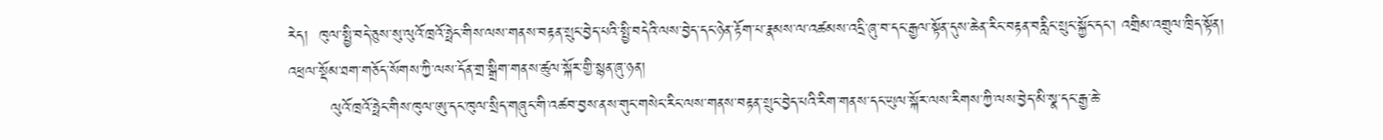རེད།  ཁུལ་སྤྱི་བདེ་ཅུས་སུ་ལུའོ་ཁྲའོ་ཧྥེང་གིས་ལས་གནས་བརྟན་སྲུང་བྱེད་པའི་སྤྱི་བདེའི་ལས་བྱེད་དང་ཉེན་རྟོག་པ་རྣམས་ལ་འཚམས་འདྲི་ཞུ་བ་དང་རྒྱལ་སྟོན་དུས་ཆེན་རིང་བརྟན་བརླིང་སྲུང་སྐྱོང་དང་། འགྲིམ་འགྲུལ་ཁྲིད་སྟོན། འཕྲལ་སྡོམ་ཐག་གཅོད་སོགས་ཀྱི་ལས་དོན་གྲ་སྒྲིག་གནས་ཚུལ་སྐོར་གྱི་སྙན་ཞུ་ཉན།
        ལུའོ་ཁྲའོ་ཧྥེང་གིས་ཁུལ་ཨུ་དང་ཁུལ་སྲིད་གཞུང་གི་འཚབ་བྱས་ནས་གུང་གསེང་རིང་ལས་གནས་བརྟན་སྲུང་བྱེད་པའི་རིག་གནས་དང་ཡུལ་སྐོར་ལས་རིགས་ཀྱི་ལས་བྱེད་མི་སྣ་དང་རྒྱ་ཆེ་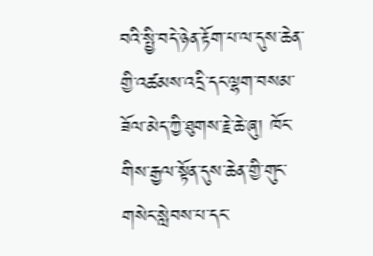བའི་སྤྱི་བདེ་ཉེན་རྟོག་པ་ལ་དུས་ཆེན་གྱི་འཚམས་འདྲི་དང་ལྷག་བསམ་ཟོལ་མེད་ཀྱི་ཐུགས་རྗེ་ཆེ་ཞུ། ཁོང་གིས་རྒྱལ་སྟོན་དུས་ཆེན་གྱི་གུང་གསེང་སླེབས་པ་དང་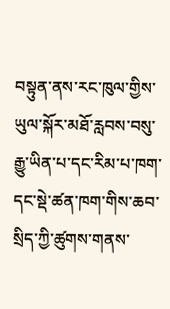བསྟུན་ནས་རང་ཁུལ་གྱིས་ཡུལ་སྐོར་མཐོ་རླབས་བསུ་རྒྱུ་ཡིན་པ་དང་རིམ་པ་ཁག་དང་སྡེ་ཚན་ཁག་གིས་ཆབ་སྲིད་ཀྱི་ཚུགས་གནས་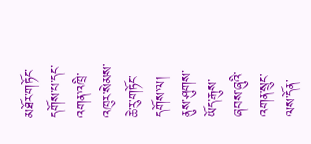མཐོར་གཏོང་དགོས་པ་དང་འགན་འཁྲི་འཁུར་སེམས་ཆེ་རུ་གཏོང་དགོས་ལ། ནུས་ཤུགས་ཡོད་རྒུས་ཞབས་ཞུའི་འགན་སྲུང་ལས་དོན་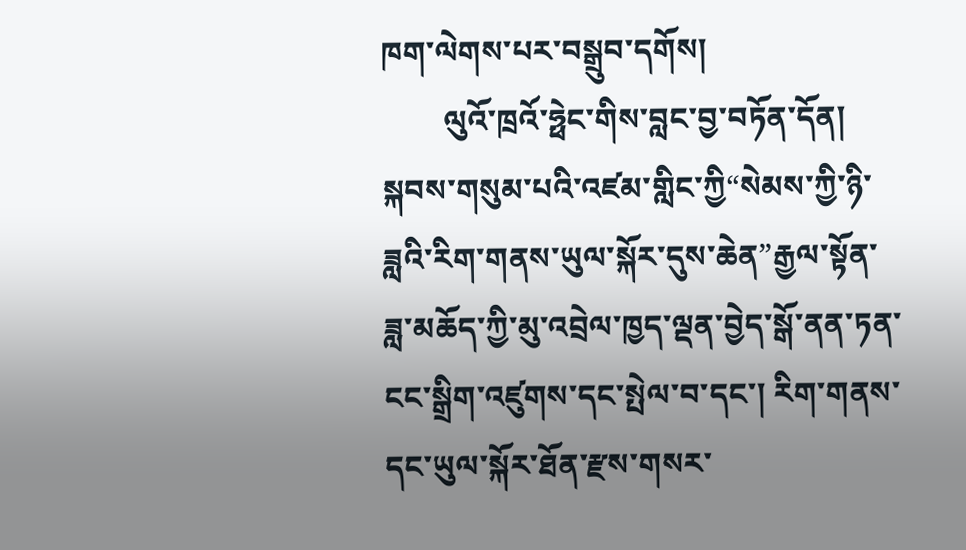ཁག་ལེགས་པར་བསྒྲུབ་དགོས།
        ལུའོ་ཁྲའོ་ཧྥེང་གིས་བླང་བྱ་བཏོན་དོན། སྐབས་གསུམ་པའི་འཛམ་གླིང་ཀྱི“སེམས་ཀྱི་ཉི་ཟླའི་རིག་གནས་ཡུལ་སྐོར་དུས་ཆེན”རྒྱལ་སྟོན་ཟླ་མཆོད་ཀྱི་མུ་འབྲེལ་ཁྱད་ལྡན་བྱེད་སྒོ་ནན་ཏན་ངང་སྒྲིག་འཛུགས་དང་སྤེལ་བ་དང་། རིག་གནས་དང་ཡུལ་སྐོར་ཐོན་རྫས་གསར་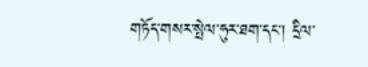གཏོད་གསར་སྤེལ་ཧུར་ཐག་དང་། དྲིལ་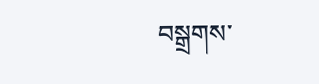བསྒྲགས་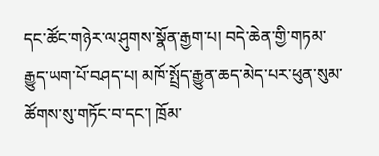དང་ཚོང་གཉེར་ལ་ཤུགས་སྣོན་རྒྱག་པ། བདེ་ཆེན་གྱི་གཏམ་རྒྱུད་ཡག་པོ་བཤད་པ། མཁོ་སྤྲོད་རྒྱུན་ཆད་མེད་པར་ཕུན་སུམ་ཚོགས་སུ་གཏོང་བ་དང་། ཁྲོམ་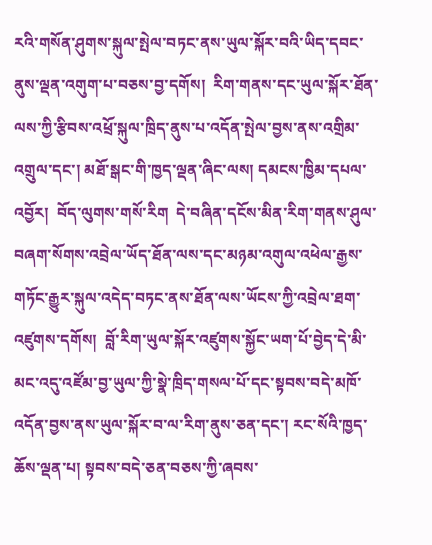རའི་གསོན་ཤུགས་སྐུལ་སྤེལ་བཏང་ནས་ཡུལ་སྐོར་བའི་ཡིད་དབང་ནུས་ལྡན་འགུག་པ་བཅས་བྱ་དགོས།  རིག་གནས་དང་ཡུལ་སྐོར་ཐོན་ལས་ཀྱི་རྩིབས་འཕྲོ་སྐུལ་ཁྲིད་ནུས་པ་འདོན་སྤེལ་བྱས་ནས་འགྲིམ་འགྲུལ་དང་། མཐོ་སྒང་གི་ཁྱད་ལྡན་ཞིང་ལས། དམངས་ཁྱིམ་དཔལ་འབྱོར།  བོད་ལུགས་གསོ་རིག  དེ་བཞིན་དངོས་མིན་རིག་གནས་ཤུལ་བཞག་སོགས་འབྲེལ་ཡོད་ཐོན་ལས་དང་མཉམ་འགུལ་འཕེལ་རྒྱས་གཏོང་རྒྱུར་སྐུལ་འདེད་བཏང་ནས་ཐོན་ལས་ཡོངས་ཀྱི་འབྲེལ་ཐག་འཛུགས་དགོས།  བློ་རིག་ཡུལ་སྐོར་འཛུགས་སྐྱོང་ཡག་པོ་བྱེད་དེ་མི་མང་འདུ་འཛོམ་བྱ་ཡུལ་ཀྱི་སྣེ་ཁྲིད་གསལ་པོ་དང་སྟབས་བདེ་མཁོ་འདོན་བྱས་ནས་ཡུལ་སྐོར་བ་ལ་རིག་ནུས་ཅན་དང་། རང་སོའི་ཁྱད་ཆོས་ལྡན་པ། སྟབས་བདེ་ཅན་བཅས་ཀྱི་ཞབས་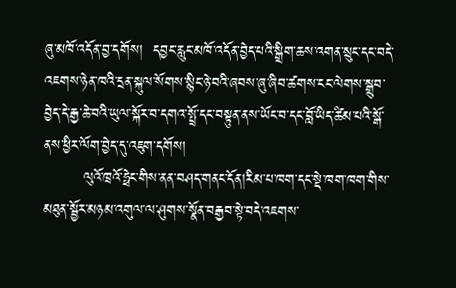ཞུ་མཁོ་འདོན་བྱ་དགོས།  དབྱང་རླུང་མཁོ་འདོན་བྱེད་པའི་སྒྲིག་ཆས་འགན་སྲུང་དང་བདེ་འཇགས་ཉེན་ཁའི་དྲན་སྐུལ་སོགས་སྙིང་ཉེ་བའི་ཞབས་ཞུ་ཞིབ་ཚགས་ངང་ལེགས་སྒྲུབ་བྱེད་དེ་རྒྱ་ཆེ་བའི་ཡུལ་སྐོར་བ་དགའ་སྤྲོ་དང་བསྟུན་ནས་ཡོང་བ་དང་བློ་ཡིད་ཚིམ་པའི་སྒོ་ནས་ཕྱིར་ལོག་བྱེད་དུ་འཇུག་དགོས།
        ལུའོ་ཁྲའོ་ཧྥེང་གིས་ནན་བཤད་གནང་དོན།རིམ་པ་ཁག་དང་སྡེ་ཁག་ཁག་གིས་མཐུན་སྦྱོར་མཉམ་འགུལ་ལ་ཤུགས་སྣོན་བརྒྱབ་སྟེ་བདེ་འཇགས་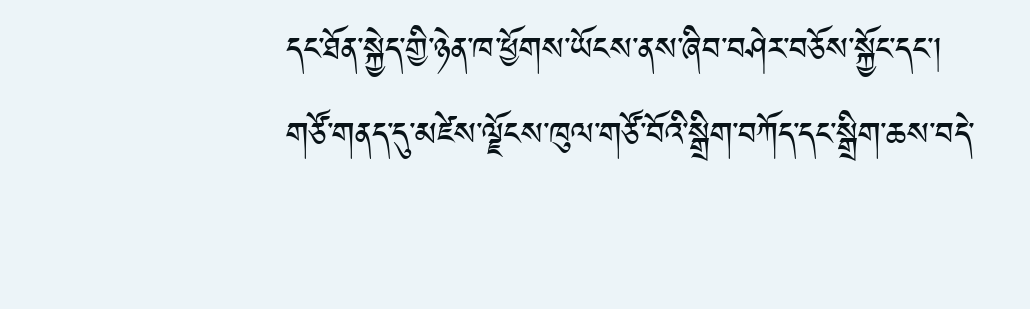དང་ཐོན་སྐྱེད་གྱི་ཉེན་ཁ་ཕྱོགས་ཡོངས་ནས་ཞིབ་བཤེར་བཅོས་སྐྱོང་དང་། གཙོ་གནད་དུ་མཛེས་ལྗོངས་ཁུལ་གཙོ་བོའི་སྒྲིག་བཀོད་དང་སྒྲིག་ཆས་བདེ་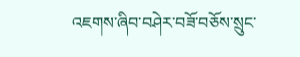འཇགས་ཞིབ་བཤེར་བཟོ་བཅོས་སྲུང་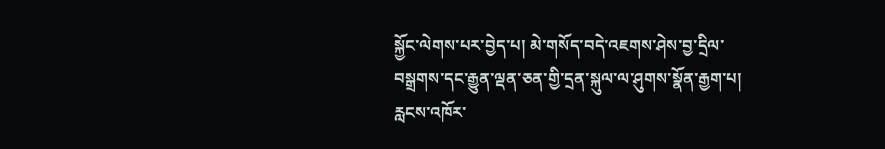སྐྱོང་ལེགས་པར་བྱེད་པ། མེ་གསོད་བདེ་འཇགས་ཤེས་བྱ་དྲིལ་བསྒྲགས་དང་རྒྱུན་ལྡན་ཅན་གྱི་དྲན་སྐུལ་ལ་ཤུགས་སྣོན་རྒྱག་པ། རླངས་འཁོར་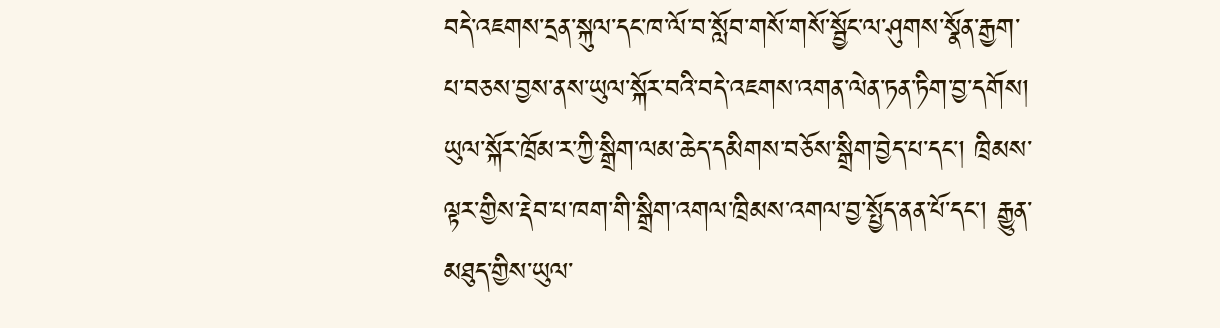བདེ་འཇགས་དྲན་སྐུལ་དང་ཁ་ལོ་བ་སློབ་གསོ་གསོ་སྦྱོང་ལ་ཤུགས་སྣོན་རྒྱག་པ་བཅས་བྱས་ནས་ཡུལ་སྐོར་བའི་བདེ་འཇགས་འགན་ལེན་ཏན་ཏིག་བྱ་དགོས།  ཡུལ་སྐོར་ཁྲོམ་ར་ཀྱི་སྒྲིག་ལམ་ཆེད་དམིགས་བཅོས་སྒྲིག་བྱེད་པ་དང་། ཁྲིམས་ལྟར་གྱིས་རྡེབ་པ་ཁག་གི་སྒྲིག་འགལ་ཁྲིམས་འགལ་བྱ་སྤྱོད་ནན་པོ་དང་། རྒྱུན་མཐུད་གྱིས་ཡུལ་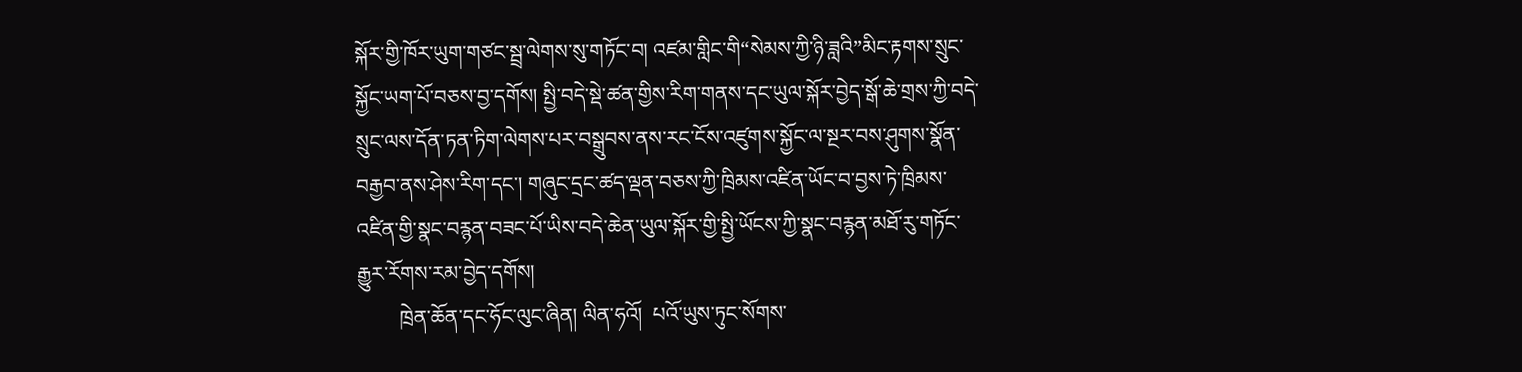སྐོར་གྱི་ཁོར་ཡུག་གཙང་སྦྲ་ལེགས་སུ་གཏོང་བ། འཛམ་གླིང་གི“སེམས་ཀྱི་ཉི་ཟླའི”མིང་རྟགས་སྲུང་སྐྱོང་ཡག་པོ་བཅས་བྱ་དགོས། སྤྱི་བདེ་སྡེ་ཚན་གྱིས་རིག་གནས་དང་ཡུལ་སྐོར་བྱེད་སྒོ་ཆེ་གྲས་ཀྱི་བདེ་སྲུང་ལས་དོན་ཏན་ཏིག་ལེགས་པར་བསྒྲུབས་ནས་རང་ངོས་འཛུགས་སྐྱོང་ལ་སྔར་བས་ཤུགས་སྣོན་བརྒྱབ་ནས་ཤེས་རིག་དང་། གཞུང་དྲང་ཚད་ལྡན་བཅས་ཀྱི་ཁྲིམས་འཛིན་ཡོང་བ་བྱས་ཏེ་ཁྲིམས་འཛིན་གྱི་སྣང་བརྙན་བཟང་པོ་ཡིས་བདེ་ཆེན་ཡུལ་སྐོར་གྱི་སྤྱི་ཡོངས་ཀྱི་སྣང་བརྙན་མཐོ་རུ་གཏོང་རྒྱུར་རོགས་རམ་བྱེད་དགོས།
        ཁྲེན་ཆོན་དང་ཧོང་ལུང་ཞིན། ལིན་ཧའོ།  པའོ་ཡུས་ཏུང་སོགས་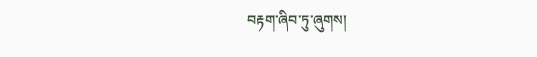བརྟག་ཞིབ་ཏུ་ཞུགས།